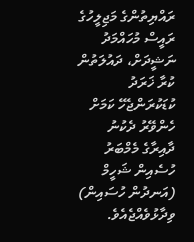ރައްޔިތުންގެ މަޖިލީހުގެ ރައީސް މުހައްމަދު ނަޝީދަށް، ދައުލަތުން ކުރާ ޚަރަދު ކުޑަކުރަންޖެހޭ ކަމަށް ހެންވޭރު ދެކުނު ދާއިރާގެ މެމްބަރު ހުސެއިން ޝަހީމް (އަނދުން ހުސައިން) ވިދާޅުވެއްޖެއެވެ.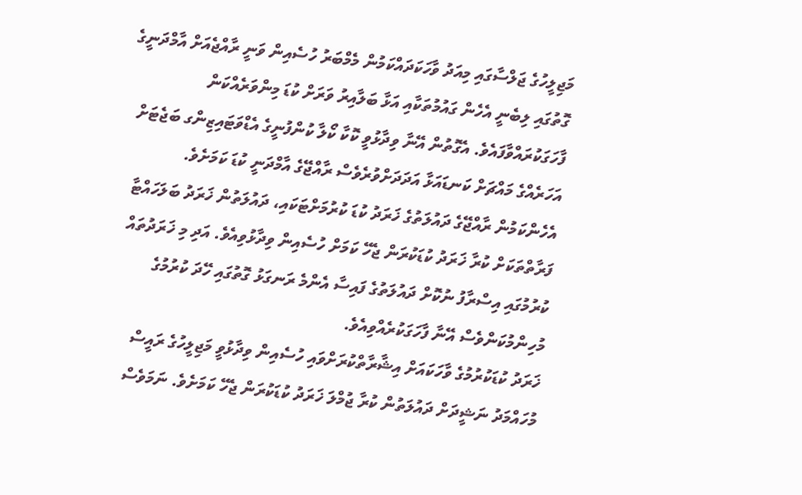މަޖިލީހުގެ ޖަލްސާގައި މިއަދު ވާހަކަދައްކަމުން މެމްބަރު ހުސެއިން ވަނީ ރާއްޖެއަށް އާމްދަނީގެ ގޮތުގައި ލިބެނީ އެހެން ގައުމުތަކާއި އަޅާ ބަލާއިރު ވަރަށް ކުޑަ މިންވަރެއްކަން ފާހަގަކުރައްވާފައެވެ. އެގޮތުން އޭނާ ވިދާޅުވީ ކޮކާ ކޯލާ ކުންފުނީގެ އެޑްވަޓައިޒިންގ ބަޖެޓަށް އަހަރެއްގެ މައްޗަށް ކަނޑައަޅާ އަދަދަށްވުރެވެސް ރާއްޖޭގެ އާމްދަނީ ކުޑަ ކަމަށެވެ.
އެހެންކަމުން ރާއްޖޭގެ ދައުލަތުގެ ޚަރަދު ކުޑަ ކުރުމަށްޓަކައި، ދައުލަތުން ޚަރަދު ބަލަހައްޓާ ފަރާތްތަކަށް ކުރާ ޚަރަދު ކުޑަކުރަން ޖެހޭ ކަމަށް ހުސެއިން ވިދާޅުވިއެވެ. އަދި މި ޚަރަދުތައް ކުރުމުގައި އިސްރާފު ނުކޮށް ދައުލަތުގެ ފައިސާ އެންމެ ރަނގަޅު ގޮތުގައި ހޭދަ ކުރުމުގެ މުހިންމުކަންވެސް އޭނާ ފާހަގަކުރެއްވިއެވެ.
ޚަރަދު ކުޑަކުރުމުގެ ވާހަކައަށް އިޝާރާތްކުރަށްވައި ހުސެއިން ވިދާޅުވީ މަޖިލީހުގެ ރައީސް މުހައްމަދު ނަޝީދަށް ދައުލަތުން ކުރާ ޖުމްލަ ޚަރަދު ކުޑަކުރަން ޖެހޭ ކަމަށެވެ. ނަމަވެސް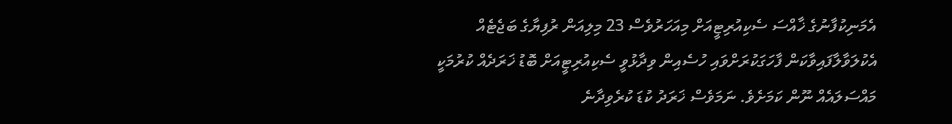އެމަނިކުފާނުގެ ޚާއްސަ ސެކިއުރިޓީއަށް މިއަހަރުވެސް 23 މިލިއަން ރުފިޔާގެ ބަޖެޓެއް އެކުލަވާލާފައިވާކަން ފާހަގަކުރަށްވައި ހުސެއިން ވިދާޅުވީ ސެކިއުރިޓީއަށް ބޮޑު ޚަރަދެއް ކުރުމަކީ މައްސަލައެއް ނޫން ކަމަށެވެ. ނަމަވެސް ޚަރަދު ކުޑަ ކުރެވިދާނެ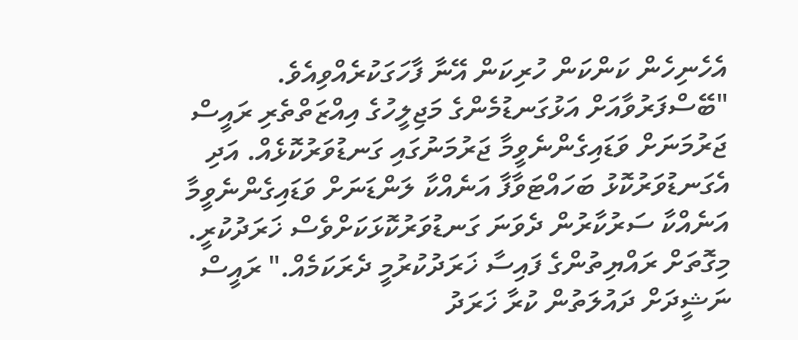އެހެނިހެން ކަންކަން ހުރިކަން އޭނާ ފާހަގަކުރެއްވިއެވެ.
"ބޭސްފަރުވާއަށް އަޅުގަނޑުމެންގެ މަޖިލީހުގެ އިއްޒަތްތެރި ރައީސް ޖަރުމަނަށް ވަޑައިގެންނެވީމާ ޖަރުމަނުގައި ގަނޑުވަރުކޮޅެއް. އަދި އެގަނޑުވަރުކޮޅު ބަހައްޓަވާފާ އަނެއްކާ ލަންޑަނަށް ވަޑައިގެންނެވީމާ އަނެއްކާ ސަރުކާރުން ދެވަނަ ގަނޑުވަރުކޮޅަކަށްވެސް ޚަރަދުކުރީ. މިގޮތަށް ރައްޔިތުންގެ ފައިސާ ޚަރަދުކުރުމީ ދެރަކަމެއް." ރައީސް ނަޝީދަށް ދައުލަތުން ކުރާ ޚަރަދު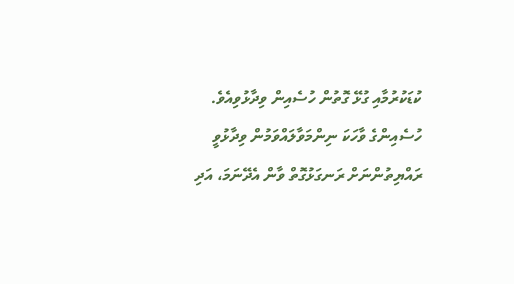ކުޑަކުރުމާއި ގުޅޭ ގޮތުން ހުސެއިން ވިދާޅުވިއެވެ.
ހުސެއިންގެ ވާހަކަ ނިންމަވާލައްވަމުން ވިދާޅުވީ ރައްޔިތުންނަށް ރަނގަޅުގޮތް ވާން އެދޭނަމަ، އަދި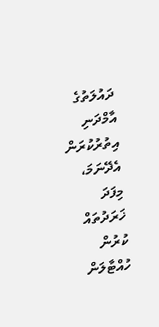ދައުލަތުގެ އާމްދަނި އިތުރުކުރަން އެދޭނަމަ، މިފަދަ ޚަރަދުތައް ކުރުން ހުއްޓާލަން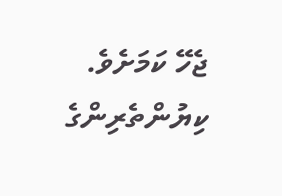ޖެހޭ ކަމަށެވެ.
ކިޔުންތެރިންގެ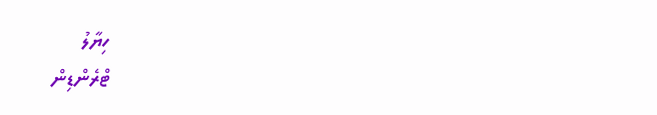ހިޔާލު
ޓްރެންޑިން